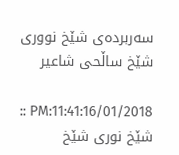سەربردەی شێخ نووری شێخ ساڵحی شاعیر

:: PM:11:41:16/01/2018
شێخ نوری شێخ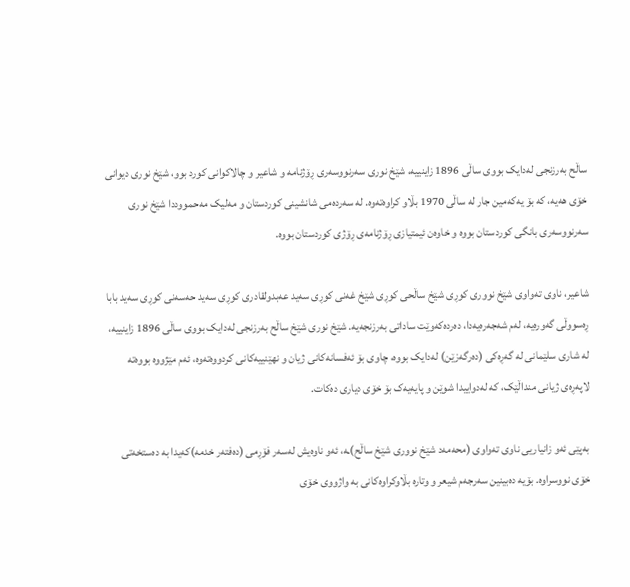ساڵح بەرزنجی لەدایک بووی ساڵی 1896 زاینییە، شێخ نوری سەرنووسەری ڕۆژنامە و شاعیر و چالاکوانی کورد بوو، شێخ نوری دیوانی خۆی هەیە، کە بۆ یەکەمین جار لە ساڵی 1970 بڵاو کراوەتەوە. لە سەردەمی شانشینی کوردستان و مەلیک مەحمووددا شێخ نوری سەرنووسەری بانگی کوردستان بووە و خاوەن ئیمتیازی ڕۆژنامەی ڕۆژی کوردستان بووە.

شاعیر، ناوی تەواوی شێخ نووری کوڕی شێخ ساڵحی کوڕی شێخ غەنی کوڕی سەید عەبدولقادری کوڕی سەید حەسەنی کوڕی سەید بابا ڕەسووڵی گەورەیە، لەم شەجەرەیەدا، دەردەکەوێت ساداتی بەرزنجەیە. شێخ نوری شێخ ساڵح بەرزنجی لەدایک بووی ساڵی 1896 زاینییە، لە شاری سلێمانی لە گەڕەکی (دەرگەزێن) لەدایک بووە، چاوی بۆ ئەفسانەکانی ژیان و نهێنییەکانی کردووەتەوە، ئەم مێژووە بووەتە لاپەڕەی ژیانی منداڵێک، کە لەدواییدا شوێن و پایەیەک بۆ خۆی دیاری دەکات.

بەپێی ئەو زانیاریی ناوی تەواوی (محەمەد شێخ نووری شێخ ساڵح)ـە، ئەو ناوەیش لەسەر فۆڕمی (دەفتەر خدمە)کەیدا بە دەستخەتی خۆی نووسراوە. بۆیە دەبینین سەرجەم شیعر و وتارە بڵاوکراوەکانی بە واژووی خۆی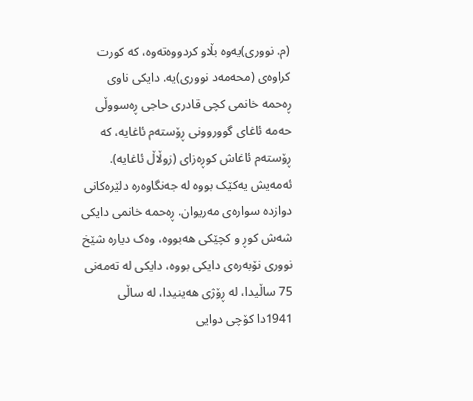(م. نووری)یەوە بڵاو کردووەتەوە، کە کورت کراوەی (محەمەد نووری)یە. دایکی ناوی ڕەحمە خانمی کچی قادری حاجی ڕەسووڵی حەمە ئاغای گووروونی ڕۆستەم ئاغایە، کە ڕۆستەم ئاغاش کوڕەزای (زوڵاڵ ئاغایە). ئەمەیش یەکێک بووە لە جەنگاوەرە دلێرەکانی دوازدە سوارەی مەریوان. ڕەحمە خانمی دایکی شەش کوڕ و کچێکی هەبووە، وەک دیارە شێخ نووری نۆبەرەی دایکی بووە، دایکی لە تەمەنی 75 ساڵیدا، لە ڕۆژی هەینیدا، لە ساڵی 1941دا کۆچی دوایی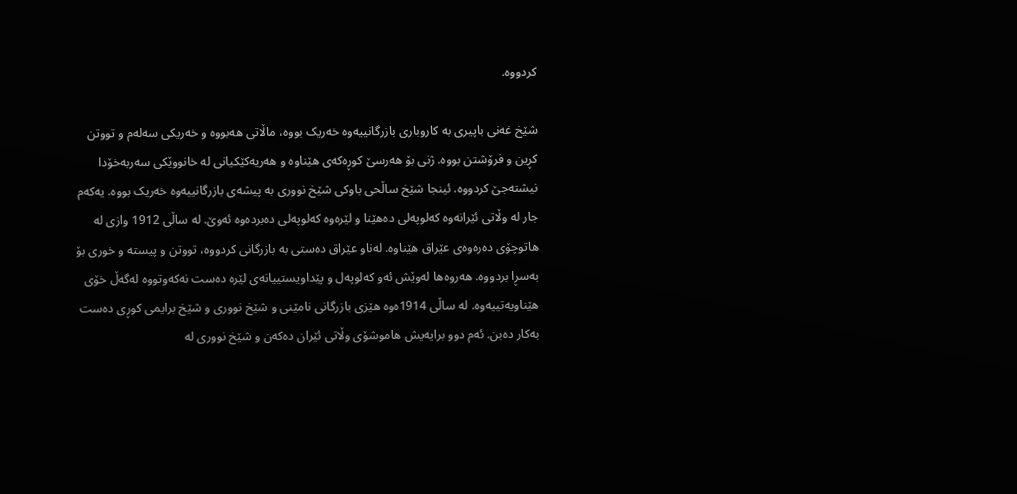کردووە.

شێخ غەنی باپیری بە کاروباری بازرگانییەوە خەریک بووە، ماڵاتی هەبووە و خەریکی سەلەم و تووتن کڕین و فرۆشتن بووە. ژنی بۆ هەرسێ کوڕەکەی هێناوە و هەریەکێکیانی لە خانووێکی سەربەخۆدا نیشتەجێ کردووە. ئینجا شێخ ساڵحی باوکی شێخ نووری بە پیشەی بازرگانییەوە خەریک بووە. یەکەم جار لە وڵاتی ئێرانەوە کەلوپەلی دەهێنا و لێرەوە کەلوپەلی دەبردەوە ئەوێ. لە ساڵی 1912 وازی لە هاتوچۆی دەرەوەی عێراق هێناوە. لەناو عێراق دەستی بە بازرگانی کردووە، تووتن و پیستە و خوری بۆ بەسڕا بردووە. هەروەها لەوێش ئەو کەلوپەل و پێداویستییانەی لێرە دەست نەکەوتووە لەگەڵ خۆی هێناویەتییەوە. لە ساڵی 1914ەوە هێزی بازرگانی نامێنی و شێخ نووری و شێخ برایمی کوڕی دەست بەکار دەبن. ئەم دوو برایەیش هاموشۆی وڵاتی ئێران دەکەن و شێخ نووری لە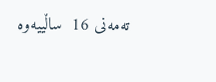تەمەنی 16  ساڵییەوە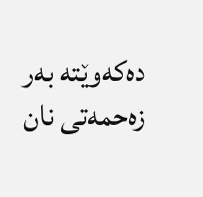دەکەوێتە بەر زەحمەتی نان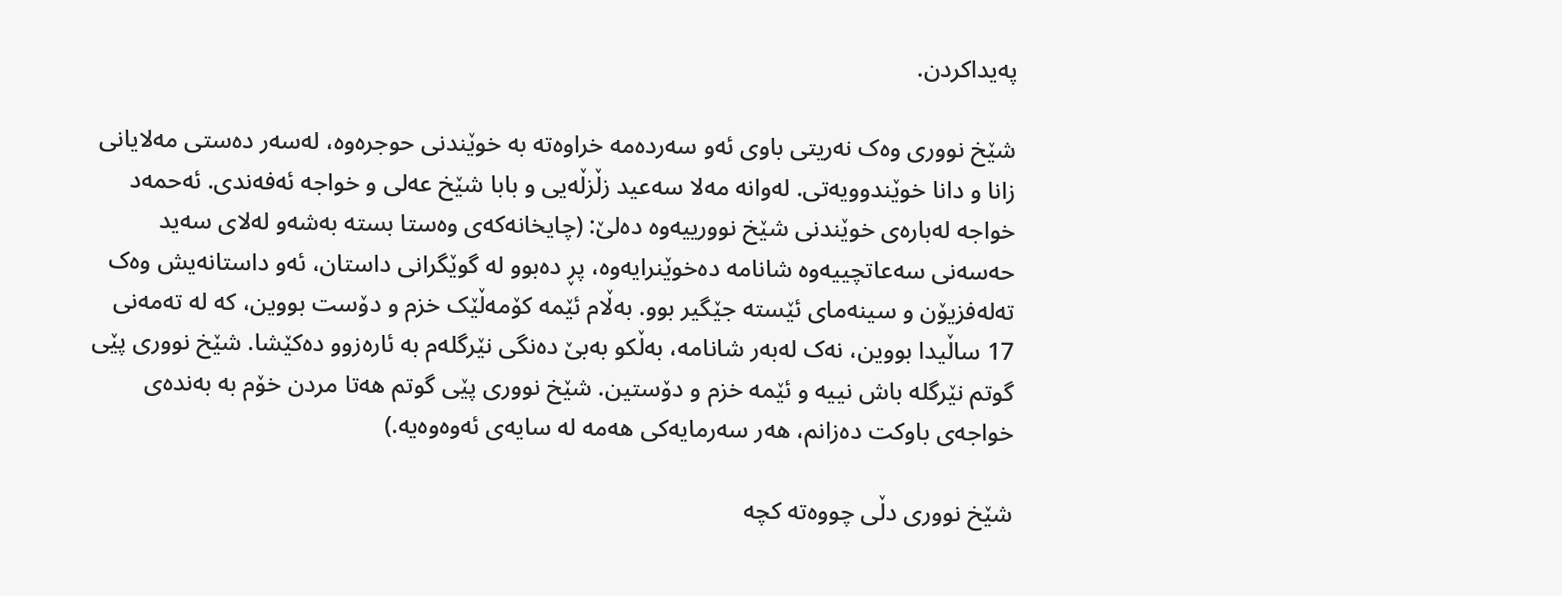پەیداکردن.

شێخ نووری وەک نەریتی باوی ئەو سەردەمە خراوەتە بە خوێندنی حوجرەوە، لەسەر دەستی مەلایانی زانا و دانا خوێندوویەتی. لەوانە مەلا سەعید زڵزڵەیی و بابا شێخ عەلی و خواجە ئەفەندی. ئەحمەد خواجە لەبارەی خوێندنی شێخ نوورییەوە دەلێ: (چایخانەکەی وەستا بستە بەشەو لەلای سەید حەسەنی سەعاتچییەوە شانامە دەخوێنرایەوە، پڕ دەبوو لە گوێگرانی داستان، ئەو داستانەیش وەک تەلەفزیۆن و سینەمای ئێستە جێگیر بوو. بەڵام ئێمە کۆمەڵێک خزم و دۆست بووین، کە لە تەمەنی 17 ساڵیدا بووین، نەک لەبەر شانامە، بەڵکو بەبێ دەنگی نێرگلەم بە ئارەزوو دەکێشا. شێخ نووری پێی گوتم نێرگلە باش نییە و ئێمە خزم و دۆستین. شێخ نووری پێی گوتم هەتا مردن خۆم بە بەندەی خواجەی باوکت دەزانم، هەر سەرمایەکی هەمە لە سایەی ئەوەوەیە.)

شێخ نووری دڵی چووەتە کچە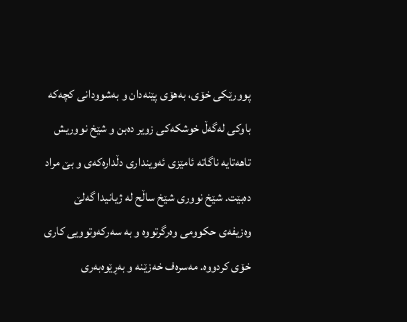پوورێکی خۆی، بەهۆی پێنەدان و بەشوودانی کچەکە باوکی لەگەڵ خوشکەکی زویر دەبن و شێخ نووریش تاهەتایە ناگاتە ئامێزی ئەوینداری دڵدارەکەی و بێ مراد دەبێت. شێخ نووری شێخ ساڵح لە ژیانیدا گەلێ وەزیفەی حکوومی وەرگرتووە و بە سەرکەوتوویی کاری خۆی کردووە. مەسرەف خەزێنە و بەڕێوەبەری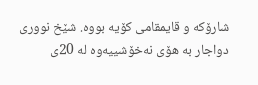شارۆکە و قایمقامی کۆیە بووە. شێخ نووری دواجار بە هۆی نەخۆشییەوە لە 20ی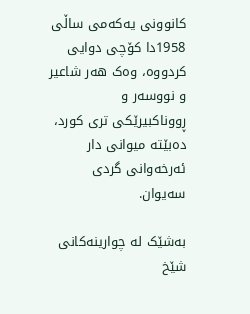کانوونی یەکەمی ساڵی 1958دا کۆچی دوایی کردووە، وەک هەر شاعیر و نووسەر و ڕووناکبیرێکی تری کورد، دەبێتە میوانی دار ئەرخەوانی گردی سەیوان.

بەشێک لە چوارینەکانی شێخ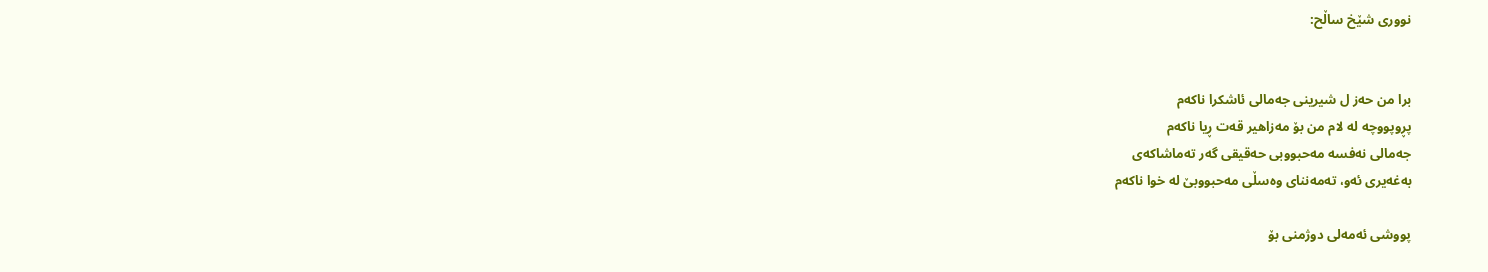نووری شێخ ساڵح:


برا من حەز ل شیرینی جەمالی ئاشکرا ناکەم
پڕوپووچە لە لام من بۆ مەزاهیر قەت ڕیا ناکەم
جەمالی نەفسە مەحبووبی حەقیقی گەر تەماشاکەی
بەغەیری ئەو، تەمەننای وەسڵی مەحبووبێ لە خوا ناکەم

پووشی ئەمەلی دوژمنی بۆ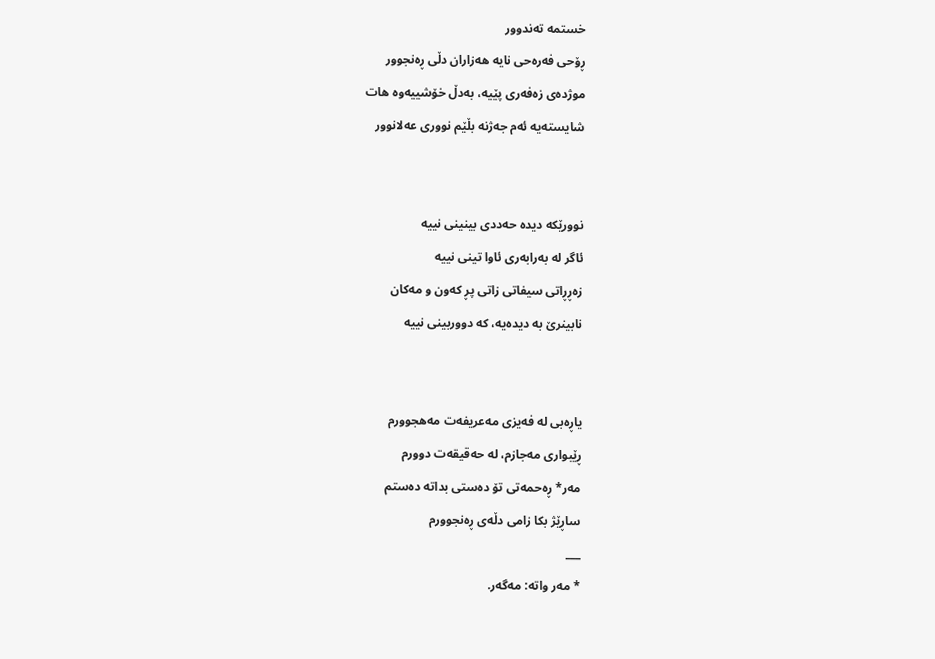خستمە تەندوور
ڕۆحی فەرەحی نایە هەزاران دڵی ڕەنجوور
موژدەی زەفەری پێیە، بەدڵ خۆشییەوە هات
شایستەیە ئەم جەژنە بڵێم نووری عەلانوور


نوورێکە دیدە حەددی بینینی نییە
ئاگر لە بەرابەری ئاوا تینی نییە
زەڕڕاتی سیفاتی زاتی پڕ کەون و مەکان
نابینرێ بە دیدەیە، کە دووربینی نییە


یاڕەبی لە فەیزی مەعریفەت مەهجوورم
ڕێبواری مەجازم، لە حەقیقەت دوورم
مەر* ڕەحمەتی تۆ دەستی بداتە دەستم
ساڕێژ بکا زامی دڵەی ڕەنجوورم
___
* مەر واتە: مەگەر.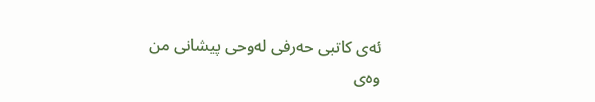ئەی کاتبی حەرفی لەوحی پیشانی من
وەی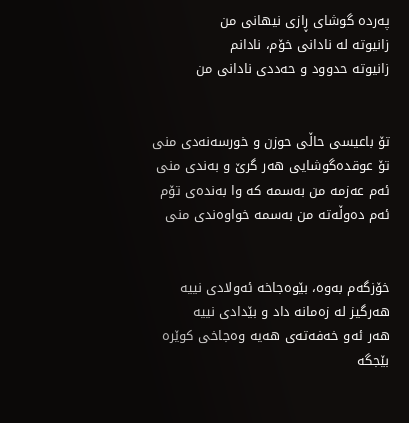پەردە گوشای ڕازی نیهانی من
زانیوتە لە نادانی خۆم، نادانم
زانیوتە حدوود و حەددی نادانی من


تۆ باعیسی حاڵی حوزن و خورسەنەدی منی
تۆ عوقدەگوشایی هەر گرێ و بەندی منی
ئەم عەزمە من بەسمە کە وا بەندەی تۆم
ئەم دەوڵەتە من بەسمە خواوەندی منی


خۆزگەم بەوە، بێوەجاخە ئەولادی نییە
هەرگیز لە زەمانە داد و بێدادی نییە
هەر ئەو خەفەتەی هەیە وەجاخی کوێرە
بێجگە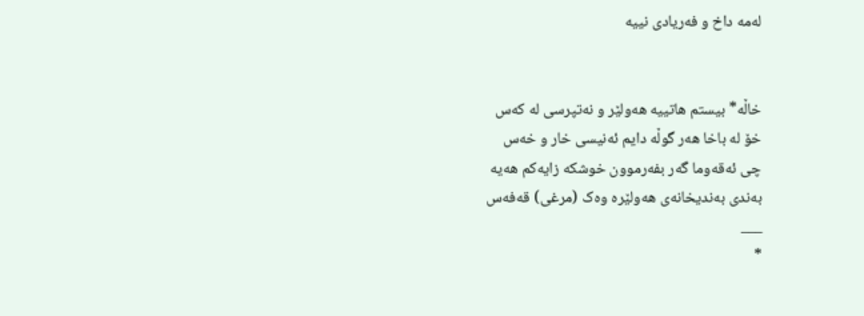لەمە داخ و فەریادی نییە


خاڵە* بیستم هاتییە هەولێر و نەتپرسی لە کەس
خۆ لە باخا هەر گوڵە دایم ئەنیسی خار و خەس
چی ئەقەوما گەر بفەرموون خوشکە زایەکم هەیە
بەندی بەندیخانەی هەولێرە وەک (مرغی) قەفەس
___
*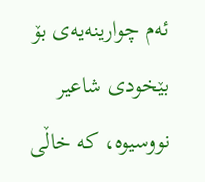ئەم چوارینەیەی بۆ بێخودی شاعیر نووسیوە، کە خاڵی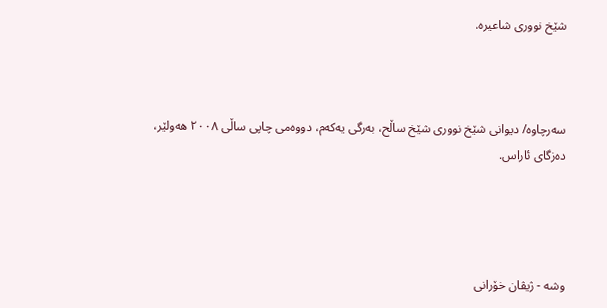شێخ نووری شاعیرە.



سەرچاوە/ دیوانی شێخ نووری شێخ ساڵح، بەرگی یەکەم، دووەمی چاپی ساڵی ٢٠٠٨ هەولێر، دەزگای ئاراس.




وشە - ژیڤان خۆرانی